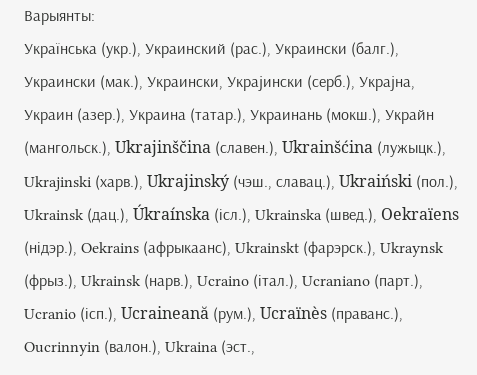Варыянты:
Українська (укр.), Украинский (рас.), Украински (балг.), Украински (мак.), Украински, Украјински (серб.), Украјна, Украин (азер.), Украина (татар.), Украинань (мокш.), Украйн (мангольск.), Ukrajinščina (славен.), Ukrainšćina (лужыцк.), Ukrajinski (харв.), Ukrajinský (чэш., славац.), Ukraiński (пол.), Ukrainsk (дац.), Úkraínska (ісл.), Ukrainska (швед.), Oekraïens (нідэр.), Oekrains (афрыкаанс), Ukrainskt (фарэрск.), Ukraynsk (фрыз.), Ukrainsk (нарв.), Ucraino (італ.), Ucraniano (парт.), Ucranio (ісп.), Ucraineană (рум.), Ucraïnès (праванс.), Oucrinnyin (валон.), Ukraina (эст.,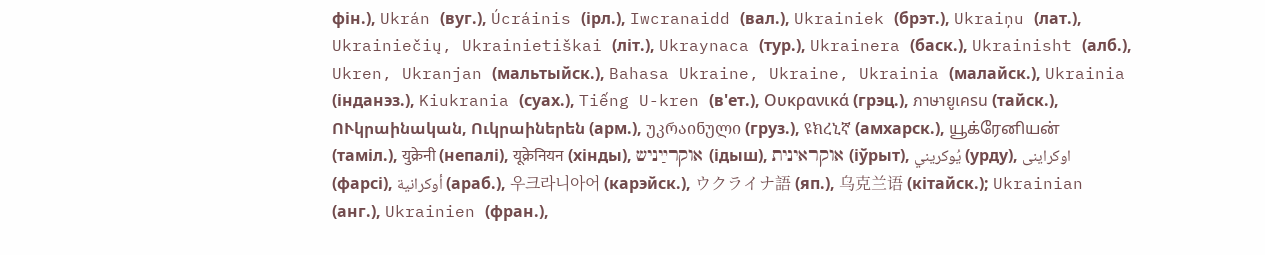фін.), Ukrán (вуг.), Úcráinis (ірл.), Iwcranaidd (вал.), Ukrainiek (брэт.), Ukraiņu (лат.), Ukrainiečių, Ukrainietiškai (літ.), Ukraynaca (тур.), Ukrainera (баск.), Ukrainisht (алб.), Ukren, Ukranjan (мальтыйск.), Bahasa Ukraine, Ukraine, Ukrainia (малайск.), Ukrainia (інданэз.), Kiukrania (суах.), Tiếng U-kren (в'ет.), Ουκρανικά (грэц.), ภาษายูเครน (тайск.), ՈՒկրաինական, Ուկրաիներեն (арм.), უკრაინული (груз.), ዩክረኒኛ (амхарск.), யூக்ரேனியன் (таміл.), युक्रेनी (непалі), यूक्रेनियन (хінды), אוקרײַניש (ідыш), אוקראינית (іўрыт), يُوکريني (урду), اوكراينى (фарсі), أوكرانية (араб.), 우크라니아어 (карэйск.), ウクライナ語 (яп.), 乌克兰语 (кітайск.); Ukrainian (анг.), Ukrainien (фран.),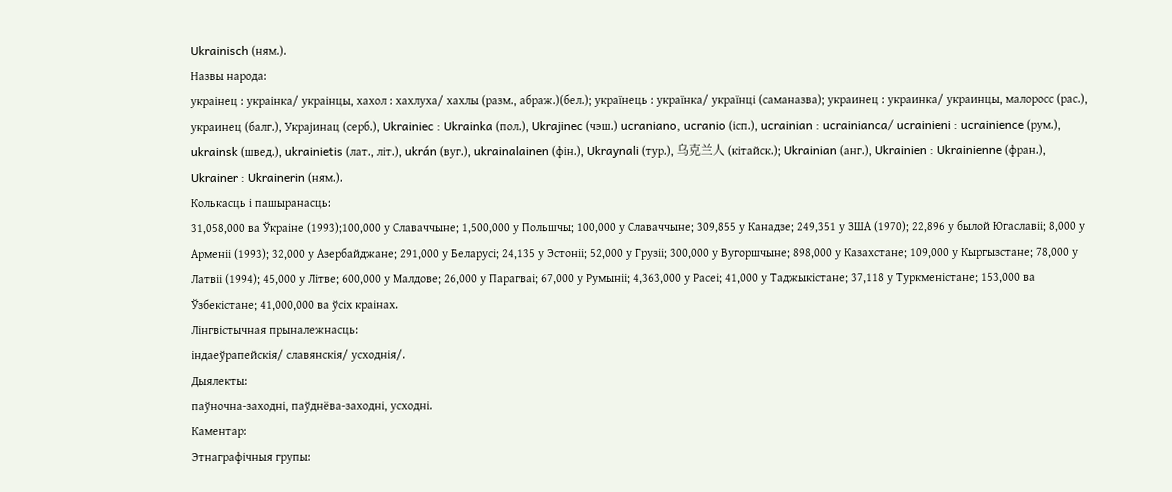Ukrainisch (ням.).
Назвы народа:
украінец : украінка/ украінцы, хахол : хахлуха/ хахлы (разм., абраж.)(бел.); українець : українка/ українці (саманазва); украинец : украинка/ украинцы, малоросс (рас.), украинец (балг.), Украjинац (серб.), Ukrainiec : Ukrainka (пол.), Ukrajinec (чэш.) ucraniano, ucranio (ісп.), ucrainian : ucrainianca/ ucrainieni : ucrainience (рум.), ukrainsk (швед.), ukrainietis (лат., літ.), ukrán (вуг.), ukrainalainen (фін.), Ukraynali (тур.), 乌克兰人 (кітайск.); Ukrainian (анг.), Ukrainien : Ukrainienne (фран.), Ukrainer : Ukrainerin (ням.).
Колькасць і пашыранасць:
31,058,000 ва Ўкраіне (1993);100,000 у Славаччыне; 1,500,000 у Польшчы; 100,000 у Славаччыне; 309,855 у Канадзе; 249,351 у ЗША (1970); 22,896 у былой Югаславіі; 8,000 у Арменіі (1993); 32,000 у Азербайджане; 291,000 у Беларусі; 24,135 у Эстоніі; 52,000 у Грузіі; 300,000 у Вугоршчыне; 898,000 у Казахстане; 109,000 у Кыргызстане; 78,000 у Латвіі (1994); 45,000 у Літве; 600,000 у Малдове; 26,000 у Парагваі; 67,000 у Румыніі; 4,363,000 у Расеі; 41,000 у Таджыкістане; 37,118 у Туркменістане; 153,000 ва Ўзбекістане; 41,000,000 ва ўсіх краінах.
Лінгвістычная прыналежнасць:
індаеўрапейскія/ славянскія/ усходнія/.
Дыялекты:
паўночна-заходні, паўднёва-заходні, усходні.
Каментар:
Этнаграфічныя групы: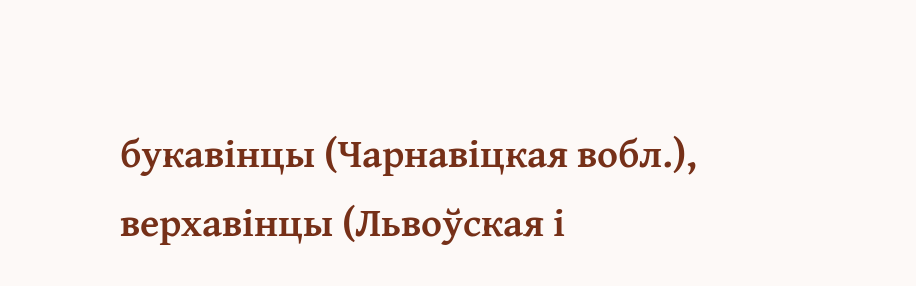букавінцы (Чарнавіцкая вобл.), верхавінцы (Львоўская і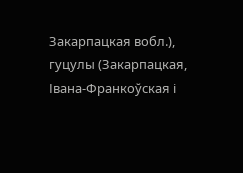Закарпацкая вобл.), гуцулы (Закарпацкая, Івана-Франкоўская і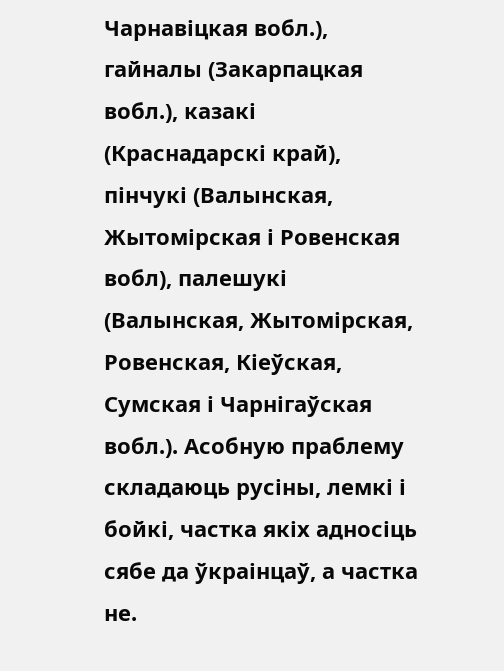Чарнавіцкая вобл.), гайналы (Закарпацкая вобл.), казакі (Краснадарскі край), пінчукі (Валынская, Жытомірская і Ровенская вобл), палешукі (Валынская, Жытомірская, Ровенская, Кіеўская, Сумская і Чарнігаўская вобл.). Асобную праблему складаюць русіны, лемкі і бойкі, частка якіх адносіць сябе да ўкраінцаў, а частка не.